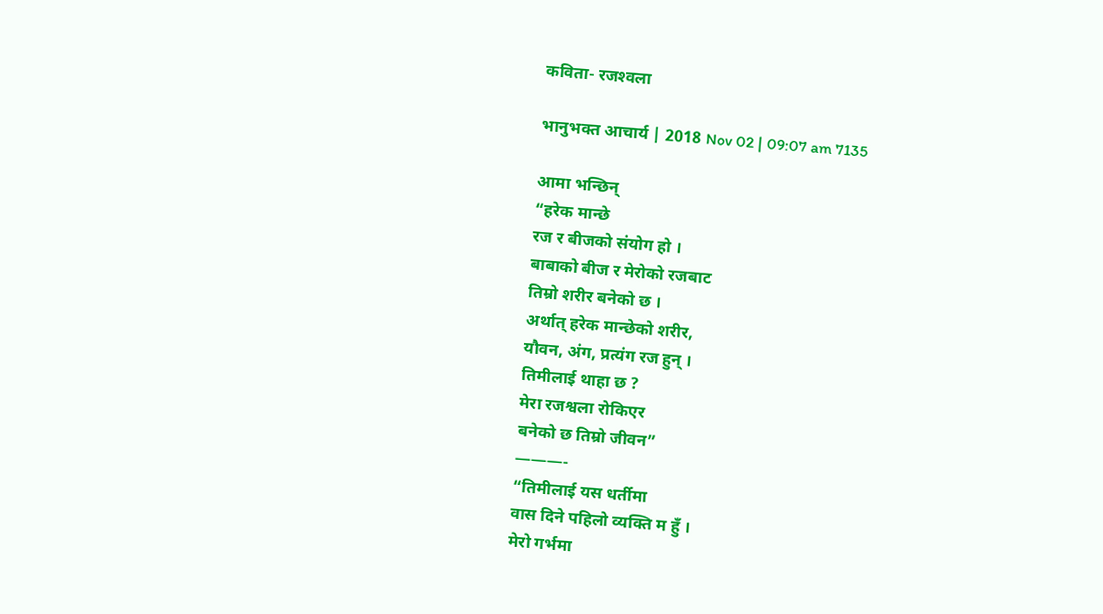कविता- रजश्‍वला

भानुभक्त आचार्य | 2018 Nov 02 | 09:07 am 7135

आमा भन्छिन्
“हरेक मान्छे
रज र बीजको संयोग हो ।
बाबाको बीज र मेरोको रजबाट
तिम्रो शरीर बनेको छ ।
अर्थात् हरेक मान्छेको शरीर,
यौवन, अंग, प्रत्यंग रज हुन् ।
तिमीलाई थाहा छ ?
मेरा रजश्वला रोकिएर
बनेको छ तिम्रो जीवन”
———-
“तिमीलाई यस धर्तीमा
वास दिने पहिलो व्यक्ति म हुँ ।
मेरो गर्भमा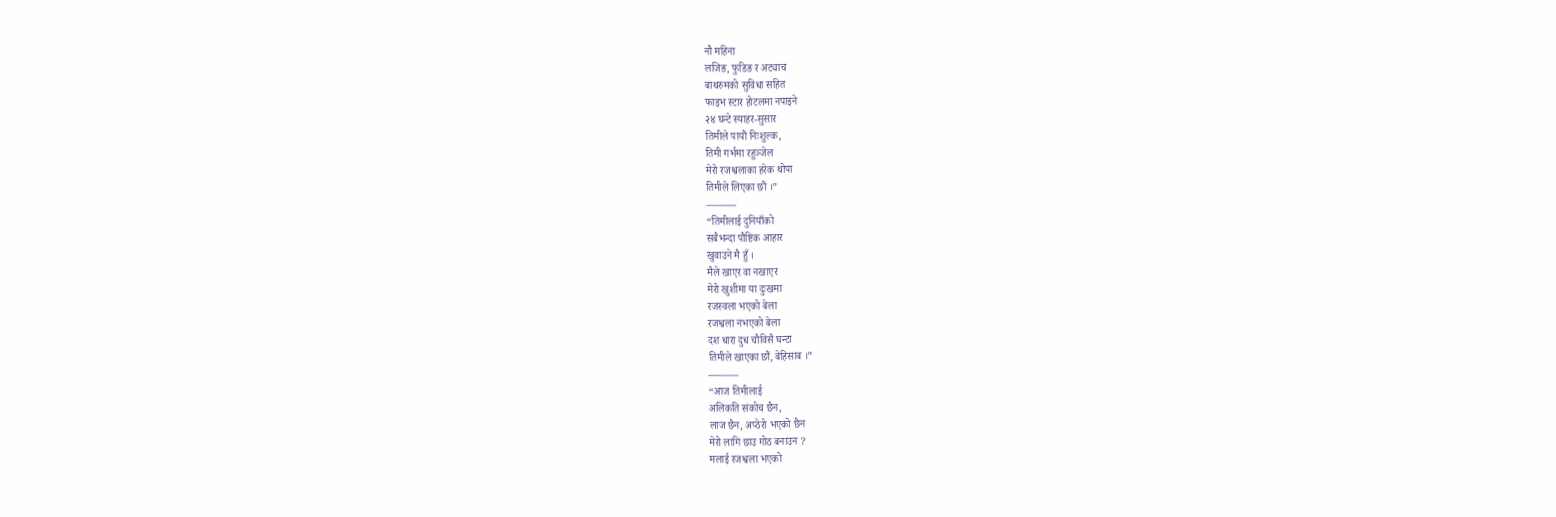नौ महिना
लजिङ, फुडिङ र अट्याच
बाथरुमको सुविधा सहित
फाइभ स्टार होटलमा नपाइने
२४ घन्टे स्याहर-सुसार
तिमीले पायौं निःशुल्क,
तिमी गर्भमा रहुञ्जेल
मेरो रजश्वलाका हरेक थोपा
तिमीले लिएका छौं ।”
———
“तिमीलाई दुनियाँको
सबैभन्दा पौष्टिक आहार
खुवाउने मै हुँ ।
मैले खाएर वा नखाएर
मेरो खुशीमा या दुःखमा
रजस्वला भएको बेला
रजश्वला नभएको बेला
दश धारा दुध चौविसै घन्टा
तिमीले खाएका छौं, बेहिसाब ।”
———
“आज तिमीलाई
अलिकति संकोच छैन,
लाज छैन, अप्ठेरो भएको छैन
मेरो लागि छाउ गोठ बनाउन ?
मलाई रजश्वला भएको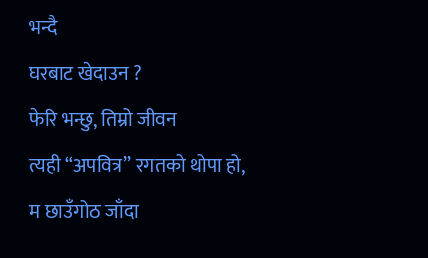भन्दै
घरबाट खेदाउन ?
फेरि भन्छु, तिम्रो जीवन
त्यही “अपवित्र” रगतको थोपा हो,
म छाउँगोठ जाँदा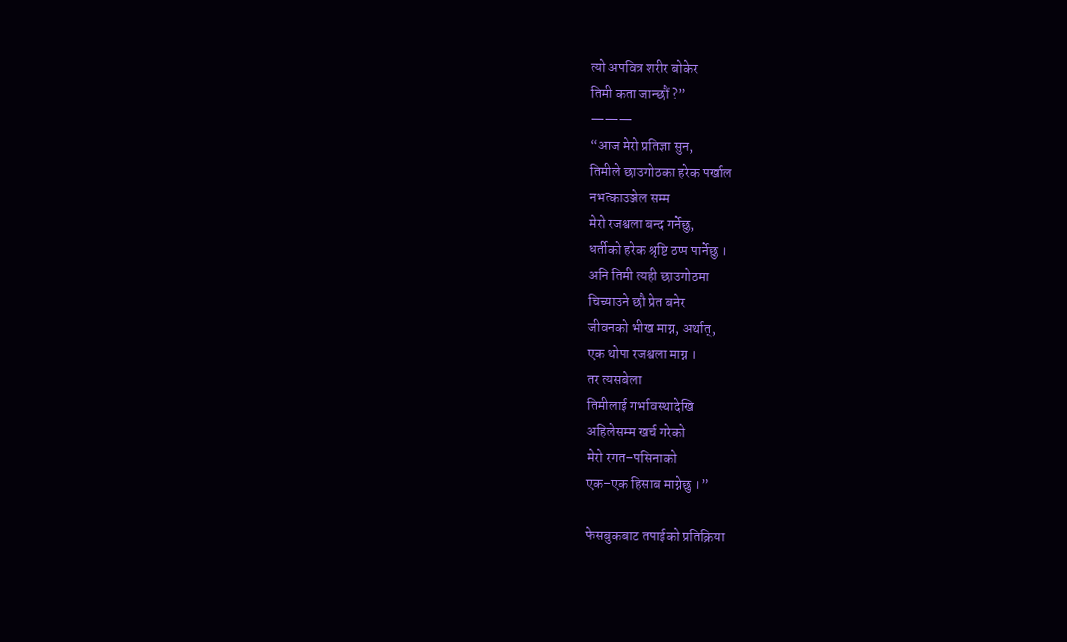त्यो अपवित्र शरीर बोकेर
तिमी कता जान्छौं ?”
———
“आज मेरो प्रतिज्ञा सुन,
तिमीले छाउगोठका हरेक पर्खाल
नभत्काउञ्जेल सम्म
मेरो रजश्वला बन्द गर्नेछु,
धर्तीको हरेक श्रृष्टि ठप्प पार्नेछु ।
अनि तिमी त्यही छाउगोठमा
चिच्याउने छौ प्रेत बनेर
जीवनको भीख माग्न, अर्थात्,
एक थोपा रजश्वला माग्न ।
तर त्यसबेला
तिमीलाई गर्भावस्थादेखि
अहिलेसम्म खर्च गरेको
मेरो रगत–पसिनाको
एक–एक हिसाब माग्नेछु ।”

फेसबुकबाट तपाईको प्रतिक्रिया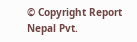© Copyright Report Nepal Pvt.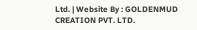Ltd. | Website By : GOLDENMUD CREATION PVT. LTD.